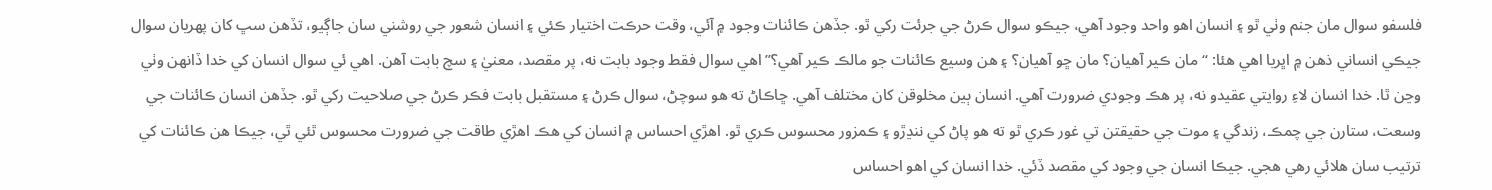فلسفو سوال مان جنم وٺي ٿو ۽ انسان اهو واحد وجود آهي، جيڪو سوال ڪرڻ جي جرئت رکي ٿو. جڏهن ڪائنات وجود ۾ آئي، وقت حرڪت اختيار ڪئي ۽ انسان شعور جي روشني سان جاڳيو، تڏهن سڀ کان پهريان سوال جيڪي انساني ذهن ۾ اڀريا اهي هئا: “مان ڪير آهيان؟ مان ڇو آهيان؟ ۽ هن وسيع ڪائنات جو مالڪ ڪير آهي؟” اھي سوال فقط وجود بابت نه، پر مقصد، معنيٰ ۽ سچ بابت آهن. اهي ئي سوال انسان کي خدا ڏانهن وٺي وڃن ٿا. خدا انسان لاءِ روايتي عقيدو نه، پر هڪ وجودي ضرورت آهي. انسان ٻين مخلوقن کان مختلف آهي. ڇاڪاڻ ته هو سوچڻ، سوال ڪرڻ ۽ مستقبل بابت فڪر ڪرڻ جي صلاحيت رکي ٿو. جڏهن انسان ڪائنات جي وسعت، ستارن جي چمڪ، زندگي ۽ موت جي حقيقتن تي غور ڪري ٿو ته هو پاڻ کي ننڍڙو ۽ ڪمزور محسوس ڪري ٿو. اهڙي احساس ۾ انسان کي هڪ اهڙي طاقت جي ضرورت محسوس ٿئي ٿي، جيڪا هن ڪائنات کي ترتيب سان هلائي رهي هجي. جيڪا انسان جي وجود کي مقصد ڏئي. خدا انسان کي اهو احساس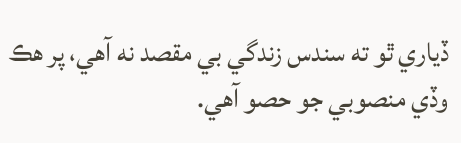ڏياري ٿو ته سندس زندگي بي مقصد نه آهي، پر هڪ وڏي منصوبي جو حصو آهي.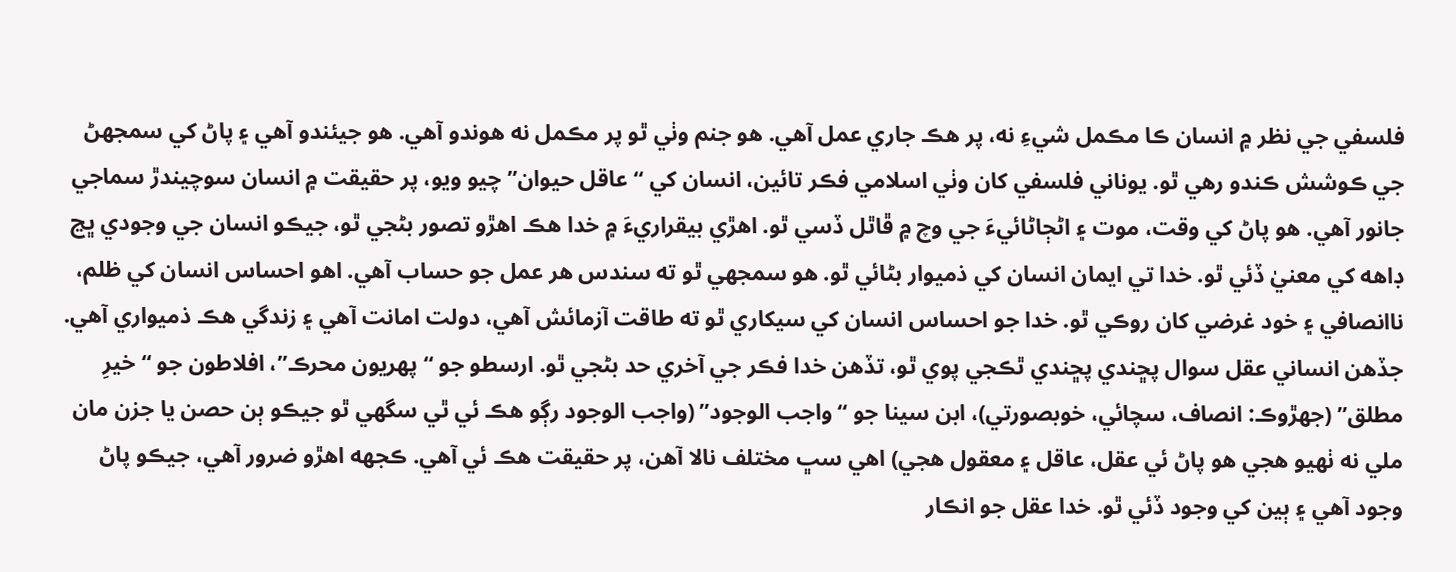فلسفي جي نظر ۾ انسان ڪا مڪمل شيءِ نه، پر هڪ جاري عمل آهي. هو جنم وٺي ٿو پر مڪمل نه هوندو آهي. هو جيئندو آهي ۽ پاڻ کي سمجهڻ جي ڪوشش ڪندو رهي ٿو. يوناني فلسفي کان وٺي اسلامي فڪر تائين، انسان کي “عاقل حيوان” چيو ويو، پر حقيقت ۾ انسان سوچيندڙ سماجي جانور آهي. هو پاڻ کي وقت، موت ۽ اڻڄاڻائيءَ جي وچ ۾ ڦاٿل ڏسي ٿو. اهڙي بيقراريءَ ۾ خدا هڪ اهڙو تصور بڻجي ٿو، جيڪو انسان جي وجودي ڀڃ ڊاهه کي معنيٰ ڏئي ٿو. خدا تي ايمان انسان کي ذميوار بڻائي ٿو. هو سمجهي ٿو ته سندس هر عمل جو حساب آهي. اهو احساس انسان کي ظلم، ناانصافي ۽ خود غرضي کان روڪي ٿو. خدا جو احساس انسان کي سيکاري ٿو ته طاقت آزمائش آهي، دولت امانت آهي ۽ زندگي هڪ ذميواري آهي. جڏهن انساني عقل سوال پڇندي پڇندي ٿڪجي پوي ٿو، تڏهن خدا فڪر جي آخري حد بڻجي ٿو. ارسطو جو “پهريون محرڪ”، افلاطون جو “خيرِ مطلق” (جهڙوڪ: انصاف، سچائي، خوبصورتي)، ابن سينا جو “واجب الوجود” (واجب الوجود رڳو هڪ ئي ٿي سگهي ٿو جيڪو ٻن حصن يا جزن مان ملي نه ٺهيو هجي هو پاڻ ئي عقل، عاقل ۽ معقول هجي) اهي سڀ مختلف نالا آهن، پر حقيقت هڪ ئي آهي. ڪجهه اهڙو ضرور آهي، جيڪو پاڻ وجود آهي ۽ ٻين کي وجود ڏئي ٿو. خدا عقل جو انڪار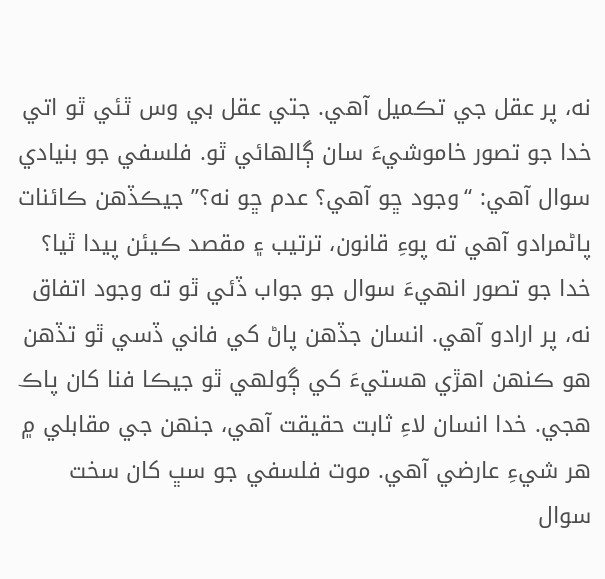نه، پر عقل جي تڪميل آهي. جتي عقل بي وس ٿئي ٿو اتي خدا جو تصور خاموشيءَ سان ڳالهائي ٿو. فلسفي جو بنيادي سوال آهي: “وجود ڇو آهي؟ عدم ڇو نه؟” جيڪڏهن ڪائنات پاڻمرادو آهي ته پوءِ قانون، ترتيب ۽ مقصد ڪيئن پيدا ٿيا؟ خدا جو تصور انهيءَ سوال جو جواب ڏئي ٿو ته وجود اتفاق نه، پر ارادو آهي. انسان جڏهن پاڻ کي فاني ڏسي ٿو تڏهن هو ڪنهن اهڙي هستيءَ کي ڳولهي ٿو جيڪا فنا کان پاڪ هجي. خدا انسان لاءِ ثابت حقيقت آهي، جنهن جي مقابلي ۾ هر شيءِ عارضي آهي. موت فلسفي جو سڀ کان سخت سوال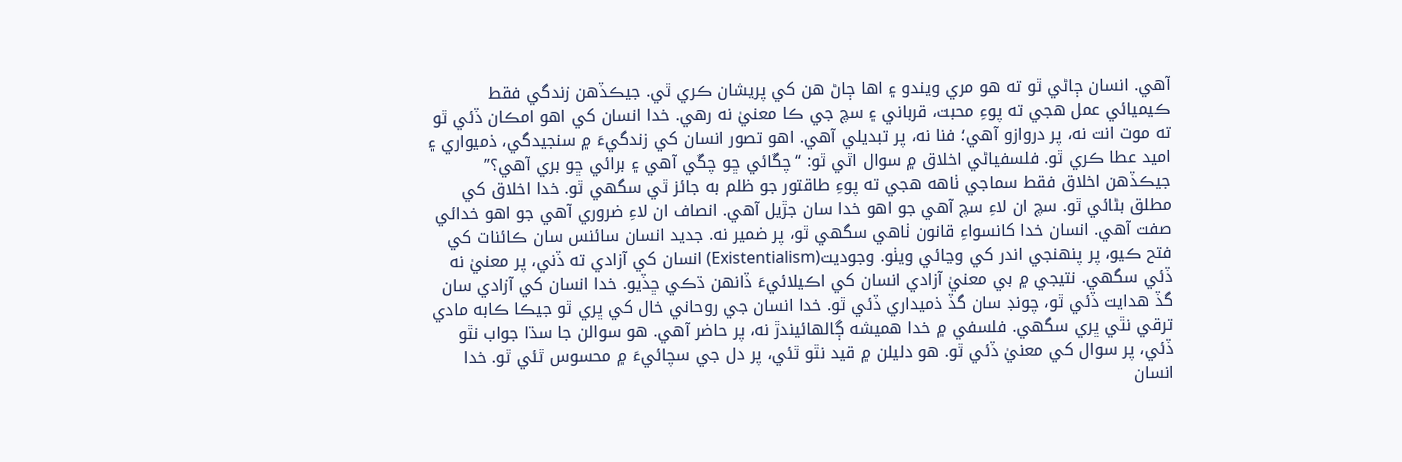آهي. انسان ڄاڻي ٿو ته هو مري ويندو ۽ اها ڄاڻ هن کي پريشان ڪري ٿي. جيڪڏهن زندگي فقط ڪيميائي عمل هجي ته پوءِ محبت، قرباني ۽ سچ جي ڪا معنيٰ نه رهي. خدا انسان کي اهو امڪان ڏئي ٿو ته موت انت نه، پر دروازو آهي؛ فنا نه، پر تبديلي آهي. اهو تصور انسان کي زندگيءَ ۾ سنجيدگي، ذميواري ۽ اميد عطا ڪري ٿو. فلسفياڻي اخلاق ۾ سوال اٿي ٿو: “چڱائي ڇو چڱي آهي ۽ برائي ڇو بري آهي؟” جيڪڏهن اخلاق فقط سماجي ٺاهه هجي ته پوءِ طاقتور جو ظلم به جائز ٿي سگهي ٿو. خدا اخلاق کي مطلق بڻائي ٿو. سچ ان لاءِ سچ آهي جو اهو خدا سان جڙيل آهي. انصاف ان لاءِ ضروري آهي جو اهو خدائي صفت آهي. انسان خدا کانسواءِ قانون ٺاهي سگهي ٿو، پر ضمير نه. جديد انسان سائنس سان ڪائنات کي فتح ڪيو، پر پنهنجي اندر کي وڃائي ويٺو. وجوديت(Existentialism) انسان کي آزادي ته ڏني، پر معنيٰ نه ڏئي سگهي. نتيجي ۾ بي معنيٰ آزادي انسان کي اڪيلائيءَ ڏانهن ڌڪي ڇڏيو. خدا انسان کي آزادي سان گڏ هدايت ڏئي ٿو، چونڊ سان گڏ ذميداري ڏئي ٿو. خدا انسان جي روحاني خال کي ڀري ٿو جيڪا ڪابه مادي ترقي نٿي ڀري سگهي. فلسفي ۾ خدا هميشه ڳالهائيندڙ نه، پر حاضر آهي. ھو سوالن جا سڌا جواب نٿو ڏئي، پر سوال کي معنيٰ ڏئي ٿو. ھو دليلن ۾ قيد نٿو ٿئي، پر دل جي سچائيءَ ۾ محسوس ٿئي ٿو. خدا انسان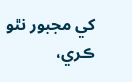کي مجبور نٿو ڪري،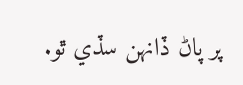پر پاڻ ڏانهن سڏي ٿو.